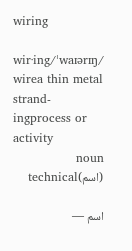wiring

wir·ing/ˈwaɪərɪŋ/
wirea thin metal strand-ingprocess or activity
noun (اسم)technical

اسم —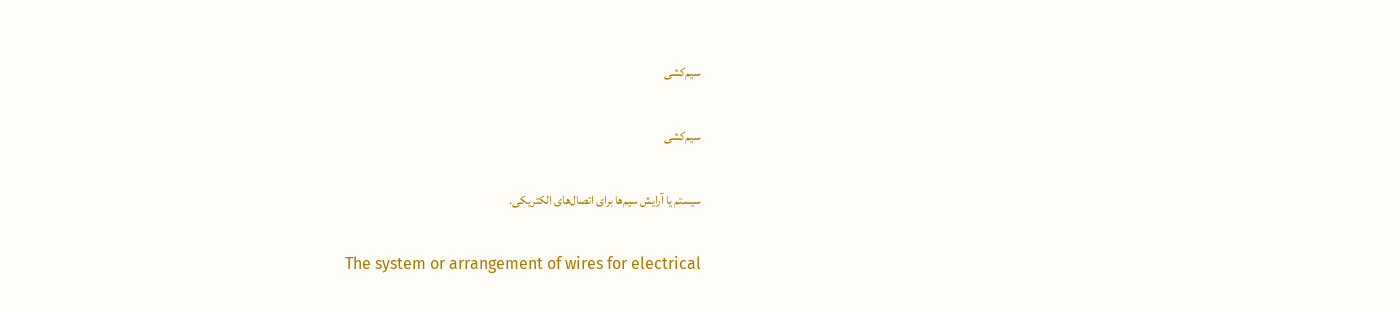سیم‌کشی

سیم‌کشی

سیستم یا آرایش سیم‌ها برای اتصال‌های الکتریکی.

The system or arrangement of wires for electrical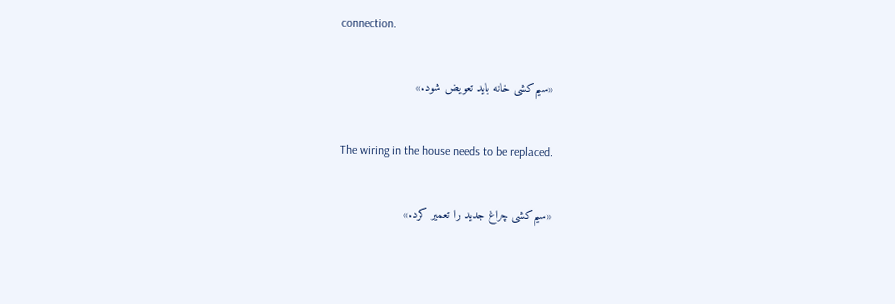connection.

«سیم‌کشی خانه باید تعویض شود.»

The wiring in the house needs to be replaced.

«سیم‌کشی چراغ جدید را تعمیر کرد.»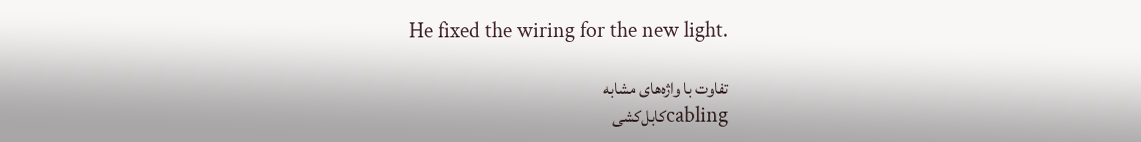He fixed the wiring for the new light.

تفاوت با واژه‌های مشابه
cablingکابل‌کشی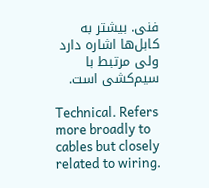فنی. بیشتر به کابل‌ها اشاره دارد ولی مرتبط با سیم‌کشی است.

Technical. Refers more broadly to cables but closely related to wiring.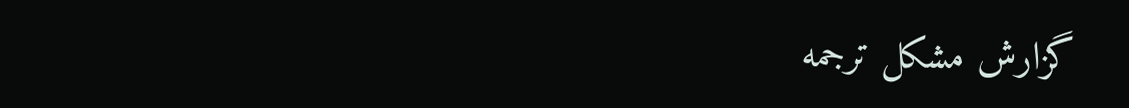گزارش مشکل ترجمه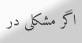اگر مشکلی در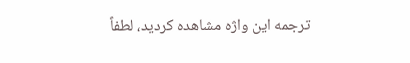ترجمه این واژه مشاهده کردید، لطفاً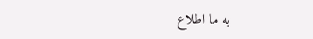به ما اطلاع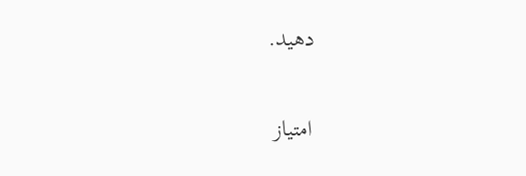دهید.

امتیاز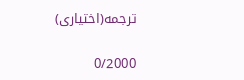ترجمه(اختیاری)

0/2000